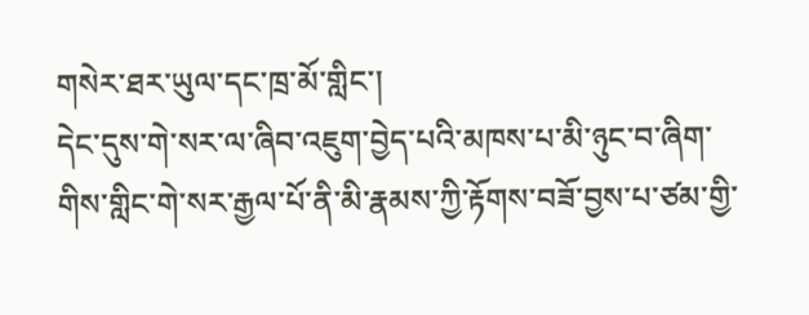གསེར་ཐར་ཡུལ་དང་ཁྲ་མོ་གླིང་།
དེང་དུས་གེ་སར་ལ་ཞིབ་འཇུག་བྱེད་པའི་མཁས་པ་མི་ཉུང་བ་ཞིག་གིས་གླིང་གེ་སར་རྒྱལ་པོ་ནི་མི་རྣམས་ཀྱི་རྟོགས་བཟོ་བྱས་པ་ཙམ་གྱི་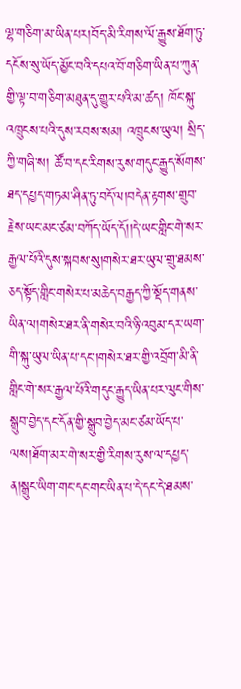ལྷ་གཅིག་མ་ཡིན་པར།བོད་མི་རིགས་ལོ་རྒྱུས་ཐོག་ཏུ་དངོས་སུ་ཡོད་མྱོང་བའི་དཔའ་བོ་གཅིག་ཡིན་པ་ཀུན་གྱི་ལྟ་བ་གཅིག་མཐུན་དུ་གྱུར་པའི་མ་ཚད། ཁོང་སྐུ་འཁྲུངས་པའི་དུས་རབས་སམ། འཁྲུངས་ཡུལ། སྲིད་ཀྱི་གཞི་ས། ཚོ་བ་དང་རིགས་རུས་གདུང་རྒྱུད་སོགས་ཐད་དཔྱད་གཏམ་ཤིན་ཏུ་བདོ་ལ།བདེན་རྟགས་གྲུབ་རྗེས་ཡང་མང་ཙམ་བཀོད་ཡོད་དོ།།དེ་ཡང་གླིང་གེ་སར་རྒྱལ་པོའི་དུས་སྐབས་སུ།གསེར་ཐར་ཡུལ་གྲུ་ཐམས་ཅད་སྟོད་གླིང་གསེར་པ་མཆེད་བརྒྱད་ཀྱི་སྡོད་གནས་ཡིན་ལ།གསེར་ཐར་ནི་གསེར་བའི་ཉི་འབུམ་དར་ཡག་གི་སྐུ་ཡུལ་ཡིན་པ་དང་།གསེར་ཐར་གྱི་འབྲོག་མི་ནི་གླིང་གེ་སར་རྒྱལ་པོའི་གདུང་རྒྱུད་ཡིན་པར་ལུང་གིས་སྒྲུབ་བྱེད་དང་དོན་གྱི་སྒྲུབ་བྱེད་མང་ཙམ་ཡོད་པ་ལས།ཐོག་མར་གེ་སར་གྱི་རིགས་རུས་ལ་དཔྱད་ན།སྒྲུང་ཡིག་གང་དང་གང་ཡིན་པ་དེ་དང་དེ་ཐམས་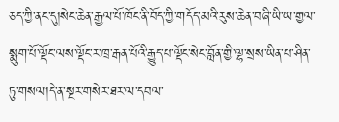ཅད་ཀྱི་ནང་དུ།སེང་ཆེན་རྒྱལ་པོ་ཁོང་ནི་བོད་ཀྱི་གདོད་མའི་རུས་ཆེན་བཞི་ཡི་ཡ་གྱལ་སྨུག་པོ་ལྡོང་ལས་ལྡོང་ར་ཁྲ་རྒན་པོའི་རྒྱུད་པ་ལྡོང་སེང་བློན་གྱི་ལྷ་སྲས་ཡིན་པ་ཤིན་ཏུ་གསལ།དེ་ན་སྔར་གསེར་ཐར་ལ་དབལ་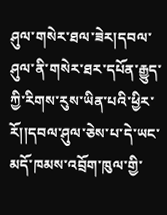ཤུལ་གསེར་ཐལ་ཟེར།དབལ་ཤུལ་ནི་གསེར་ཐར་དཔོན་རྒྱུད་ཀྱི་རིགས་རུས་ཡིན་པའི་ཕྱིར་རོ།།དབལ་ཤུལ་ཅེས་པ་དེ་ཡང་མདོ་ཁམས་འབྲོག་ཁུལ་གྱི་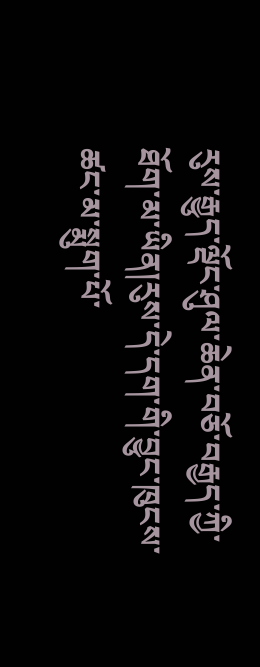རུས་རྒྱུད་ལྡོང་ཤུལ་ཆེན་བཅོ་བརྒྱད་ཀྱི་ཐོག་མ་ཡིན།རུས་དེ་དག་གི་བྱུང་ཁུངས་ཚང་མ་སྨུག་པོ་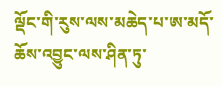ལྡོང་གི་རུས་ལས་མཆེད་པ་ཨ་མདོ་ཆོས་འབྱུང་ལས་ཤིན་ཏུ་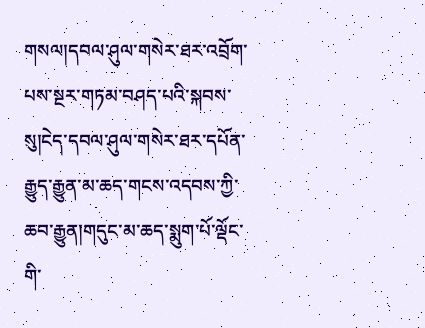གསལ།དབལ་ཤུལ་གསེར་ཐར་འབྲོག་པས་སྔར་གཏམ་བཤད་པའི་སྐབས་སུ།ངེད་དབལ་ཤུལ་གསེར་ཐར་དཔོན་རྒྱུད་རྒྱུན་མ་ཆད་གངས་འདབས་ཀྱི་ཆབ་རྒྱུན།གདུང་མ་ཆད་སྨུག་པོ་ལྡོང་གི་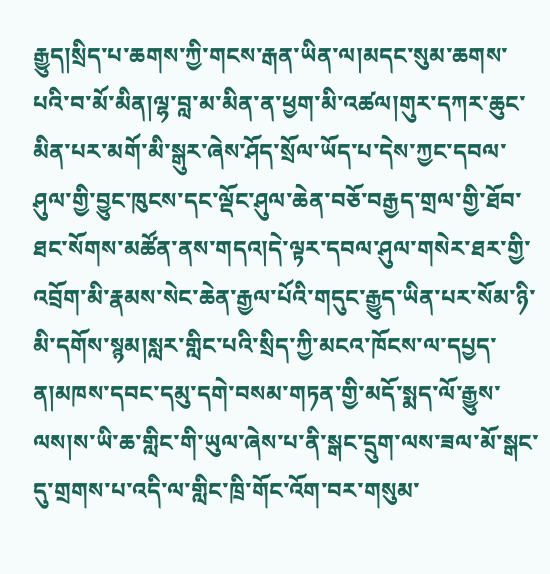རྒྱུད།སྲིད་པ་ཆགས་ཀྱི་གངས་རྒན་ཡིན་ལ།མདང་སུམ་ཆགས་པའི་བ་མོ་མིན།ལྷ་བླ་མ་མིན་ན་ཕྱག་མི་འཚལ།གུར་དཀར་ཆུང་མིན་པར་མགོ་མི་སྒུར་ཞེས་ཤོད་སྲོལ་ཡོད་པ་དེས་ཀྱང་དབལ་ཤུལ་གྱི་བྱུང་ཁུངས་དང་ལྡོང་ཤུལ་ཆེན་བཅོ་བརྒྱད་གྲལ་གྱི་ཐོབ་ཐང་སོགས་མཚོན་ནས་གདའ།དེ་ལྟར་དབལ་ཤུལ་གསེར་ཐར་གྱི་འབྲོག་མི་རྣམས་སེང་ཆེན་རྒྱལ་པོའི་གདུང་རྒྱུད་ཡིན་པར་སོམ་ཉི་མི་དགོས་སྙམ།སླར་གླིང་པའི་སྲིད་ཀྱི་མངའ་ཁོངས་ལ་དཔྱད་ན།མཁས་དབང་དམུ་དགེ་བསམ་གཏན་གྱི་མདོ་སྨད་ལོ་རྒྱུས་ལས།ས་ཡི་ཆ་གླིང་གི་ཡུལ་ཞེས་པ་ནི་སྒང་དྲུག་ལས་ཟལ་མོ་སྒང་དུ་གྲགས་པ་འདི་ལ་གླིང་ཁྲི་གོང་འོག་བར་གསུམ་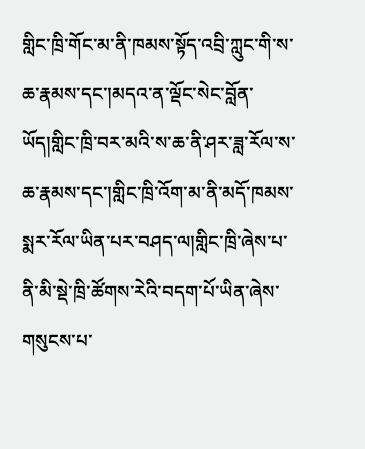གླིང་ཁྲི་གོང་མ་ནི་ཁམས་སྟོད་འབྲི་ཀླུང་གི་ས་ཆ་རྣམས་དང་།མདའ་ན་ལྡོང་སེང་བློན་ཡོད།གླིང་ཁྲི་བར་མའི་ས་ཆ་ནི་ཤར་ཟླ་རོལ་ས་ཆ་རྣམས་དང་།གླིང་ཁྲི་འོག་མ་ནི་མདོ་ཁམས་སྨར་རོལ་ཡིན་པར་བཤད་ལ།གླིང་ཁྲི་ཞེས་པ་ནི་མི་སྡེ་ཁྲི་ཚོགས་རེའི་བདག་པོ་ཡིན་ཞེས་གསུངས་པ་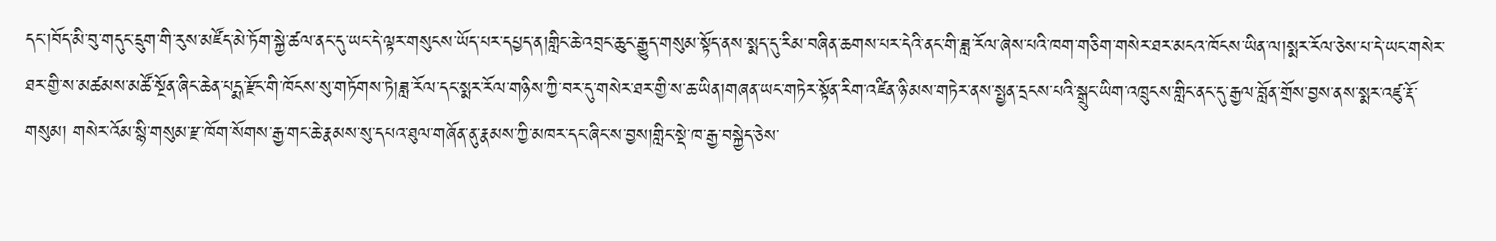དང་།བོད་མི་བུ་གདུང་དྲུག་གི་རུས་མཛོད་མེ་ཏོག་སྐྱེ་ཚལ་ནང་དུ་ཡང་དེ་ལྟར་གསུངས་ཡོད་པར་དཔྱད་ན།གླིང་ཆེ་འབྲང་ཆུང་རྒྱུད་གསུམ་སྟོད་ནས་སྨད་དུ་རིམ་བཞིན་ཆགས་པར་དེའི་ནང་གི་ཟླ་རོལ་ཞེས་པའི་ཁག་གཅིག་གསེར་ཐར་མངའ་ཁོངས་ཡིན་ལ།སྨར་རོལ་ཅེས་པ་དེ་ཡང་གསེར་ཐར་གྱི་ས་མཚམས་མཚོ་སྔོན་ཞིང་ཆེན་པདྨ་རྫོང་གི་ཁོངས་སུ་གཏོགས་ཏེ།ཟླ་རོལ་དང་སྨར་རོལ་གཉིས་ཀྱི་བར་དུ་གསེར་ཐར་གྱི་ས་ཆ་ཡིན།གཞན་ཡང་གཏེར་སྟོན་རིག་འཛིན་ཉི་མས་གཏེར་ནས་སྤྱན་དྲངས་པའི་སྒྲུང་ཡིག་འཁྲུངས་གླིང་ནང་དུ་རྒྱལ་བློན་གྲོས་བྱས་ནས་སྨར་འཛུ་རྡོ་གསུམ། གསེར་འོམ་སྙི་གསུམ་རྫ་ཁོག་སོགས་རྒྱ་གང་ཆེ་རྣམས་སུ་དཔའ་ཐུལ་གཞོན་ནུ་རྣམས་ཀྱི་མཁར་དང་ཞིང་ས་བྱས།གླིང་སྡེ་ཁ་རྒྱ་བསྐྱེད་ཅེས་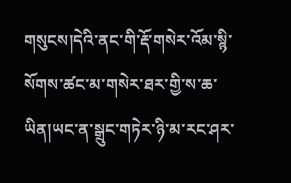གསུངས།དེའི་ནང་གི་རྡོ་གསེར་འོམ་སྙི་སོགས་ཚང་མ་གསེར་ཐར་གྱི་ས་ཆ་ཡིན།ཡང་ན་སྒྲུང་གཏེར་ཉི་མ་རང་ཤར་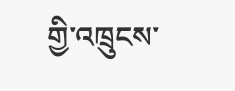གྱི་འཁྲུངས་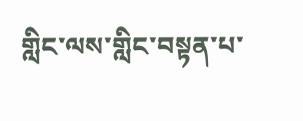གླིང་ལས་གླིང་བསྟན་པ་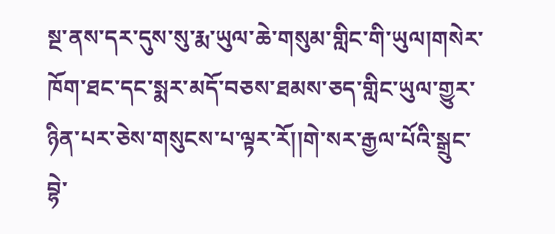སྔ་ནས་དར་དུས་སུ་རྨ་ཡུལ་ཆེ་གསུམ་གླིང་གི་ཡུལ།གསེར་ཁོག་ཐང་དང་སྨར་མདོ་བཅས་ཐམས་ཅད་གླིང་ཡུལ་གྱུར་ཉིན་པར་ཅེས་གསུངས་པ་ལྟར་རོ།།གེ་སར་རྒྱལ་པོའི་སྒྲུང་བྷེ་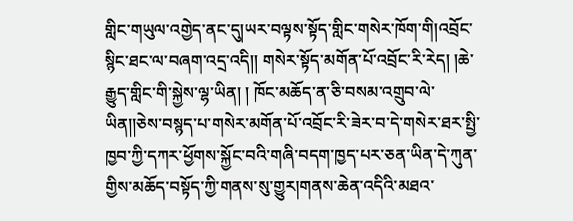གླིང་གཡུལ་འགྱེད་ནང་དུ།ཡར་བལྟས་སྟོད་གླིང་གསེར་ཁོག་གི།འབྲོང་སྙིང་ཐང་ལ་བཞག་འདྲ་འདི།། གསེར་སྟོད་མགོན་པོ་འབྲོང་རི་རེད། །ཆེ་རྒྱུད་གླིང་གི་སྐྱེས་ལྷ་ཡིན། ། ཁོང་མཆོད་ན་ཅི་བསམ་འགྲུབ་ལེ་ཡིན།།ཅེས་བསྙད་པ་གསེར་མགོན་པོ་འབྲོང་རི་ཟེར་བ་དེ་གསེར་ཐར་སྤྱི་ཁྱབ་ཀྱི་དཀར་ཕྱོགས་སྐྱོང་བའི་གཞི་བདག་ཁྱད་པར་ཅན་ཡིན་དེ་ཀུན་གྱིས་མཆོད་བསྟོད་ཀྱི་གནས་སུ་གྱུར།གནས་ཆེན་འདིའི་མཐའ་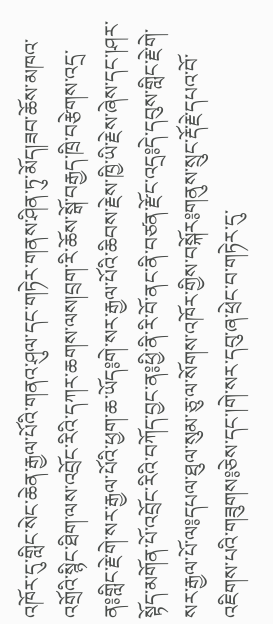འཁོར་དུ་གླིང་སེང་ཆེན་རྒྱལ་པོའི་གནའ་ཤུལ་དང་གཏེར་གནས་ཤིན་ཏུ་མོད།ཟབ་ཆོས་མཁའ་འགྲོའི་སྙིང་ཐིག་ལས་འབྲོང་རིའི་དཀར་ཆགས་ལས།བྲག་རི་ཆོས་སྒོ་བརྒྱད་ཁྲི་བརྩེགས་འདྲ་ན༔གླིང་རྗེ་གེ་སར་རྒྱལ་པོའི་ཕྱག་ཆ་ཡོད༔གེ་སར་རྒྱལ་པོའི་ཆིབས་རྗེས་ཁྱི་ཡི་རྗེས་ཞེས་དང་།ཤར་སྟོད་མགོན་པོ་འབྲོང་རིའི་བཀོད་བྱང་ན༔ཕྱི་ནི་རི་བོ་ནང་ནི་བཙན་རྫོང་འདྲ༔དེ་དབུས་གླིང་རྗེ་གེ་སར་རྒྱལ་པོ་ལ༔དཔལ་ཐུལ་སུམ་ཅུ་ལ་སོགས་འཁོར་གྱིས་བསྐོར༔གནུས་སྲུང་རྡོ་རྗེ་དཔའ་བོ་འཇིགས་པའི་གཟུགས༔ཅེས་དང་།གེ་སར་དབུ་ཞ་ཕྲེང་བ་གཏེར་དུ་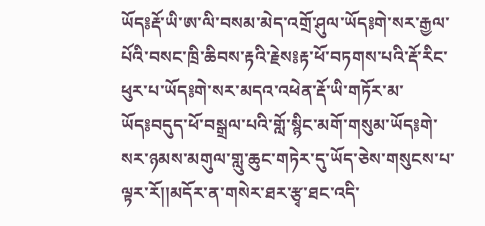ཡོད༔རྡོ་ཡི་ཨ་ལི་བསམ་མེད་འགྲོ་ཤུལ་ཡོད༔གེ་སར་རྒྱལ་པོའི་བསང་ཁྲི་ཆིབས་རྟའི་རྗེས༔རྟ་ཕོ་བཏགས་པའི་རྡོ་རིང་ཕུར་པ་ཡོད༔གེ་སར་མདའ་འཕེན་རྡོ་ཡི་གཏོར་མ་ཡོད༔བདུད་ཕོ་བསྒྲལ་པའི་གློ་སྙིང་མགོ་གསུམ་ཡོད༔གེ་སར་ཉམས་མགུལ་གླུ་ཆུང་གཏེར་དུ་ཡོད་ཅེས་གསུངས་པ་ལྟར་རོ།།མདོར་ན་གསེར་ཐར་རྩྭ་ཐང་འདི་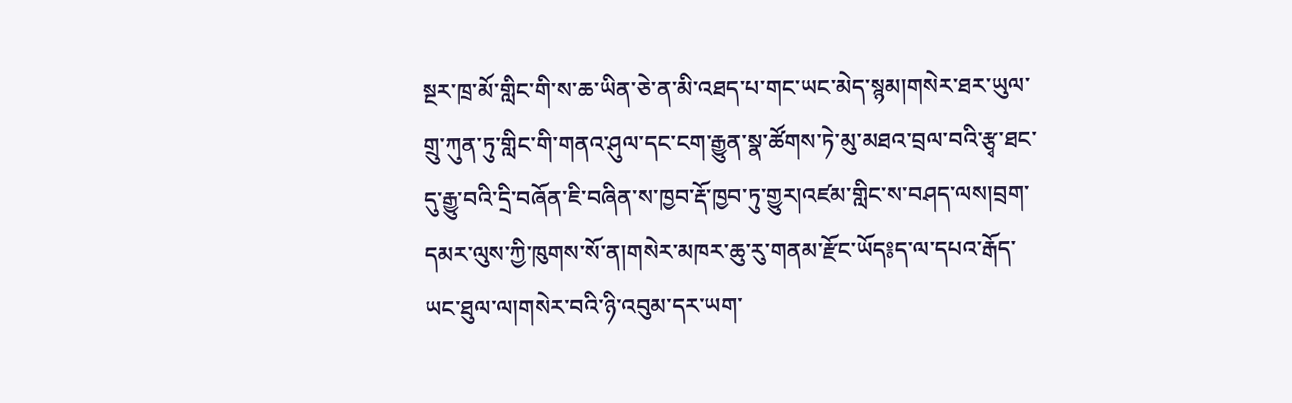སྔར་ཁྲ་མོ་གླིང་གི་ས་ཆ་ཡིན་ཅེ་ན་མི་འཐད་པ་གང་ཡང་མེད་སྙམ།གསེར་ཐར་ཡུལ་གྲུ་ཀུན་ཏུ་གླིང་གི་གནའ་ཤུལ་དང་ངག་རྒྱུན་སྣ་ཚོགས་ཏེ་མུ་མཐའ་བྲལ་བའི་རྩྭ་ཐང་དུ་རྒྱུ་བའི་དྲི་བཞོན་ཇི་བཞིན་ས་ཁྱབ་རྡོ་ཁྱབ་ཏུ་གྱུར།འཛམ་གླིང་ས་བཤད་ལས།བྲག་དམར་ལུས་ཀྱི་ཁུགས་སོ་ན།གསེར་མཁར་ཆུ་རུ་གནམ་རྫོང་ཡོད༔ད་ལ་དཔའ་རྒོད་ཡང་ཐུལ་ལ།གསེར་བའི་ཉི་འབུམ་དར་ཡག་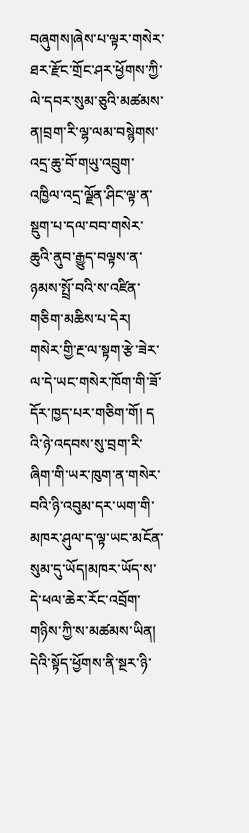བཞུགས།ཞེས་པ་ལྟར་གསེར་ཐར་རྫོང་གྲོང་ཤར་ཕྱོགས་ཀྱི་ལེ་དབར་སུམ་ཅུའི་མཚམས་ན།བྲག་རི་ལྷ་ལམ་བསྙེགས་འདྲ་ཆུ་བོ་གཡུ་འབྲུག་འཁྱིལ་འདྲ་ལྗོན་ཤིང་ལྟ་ན་སྡུག་པ་དལ་བབ་གསེར་ཆུའི་ནུབ་རྒྱུད་བལྟས་ན་ཉམས་སྤྲོ་བའི་ས་འཛིན་གཅིག་མཆིས་པ་དེར། གསེར་གྱི་རྔ་ལ་སྟག་རྩེ་ཟེར་ལ་དེ་ཡང་གསེར་ཁོག་གི་ཟོ་དོར་ཁྱད་པར་གཅིག་གོ། ད
འི་ཉེ་འདབས་སུ་བྲག་རི་ཞིག་གི་ཡར་ཁུག་ན་གསེར་བའི་ཉི་འབུམ་དར་ཡག་གི་མཁར་ཤུལ་ད་ལྟ་ཡང་མངོན་སུམ་དུ་ཡོད།མཁར་ཡོད་ས་དེ་ཕལ་ཆེར་རོང་འབྲོག་གཉིས་ཀྱི་ས་མཚམས་ཡིན། དེའི་སྟོད་ཕྱོགས་ནི་སྔར་ཉི་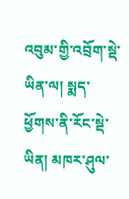འབུམ་གྱི་འབྲོག་སྡེ་ཡིན་ལ། སྨད་ཕྱོགས་ནི་རོང་སྡེ་ཡིན། མཁར་ཤུལ་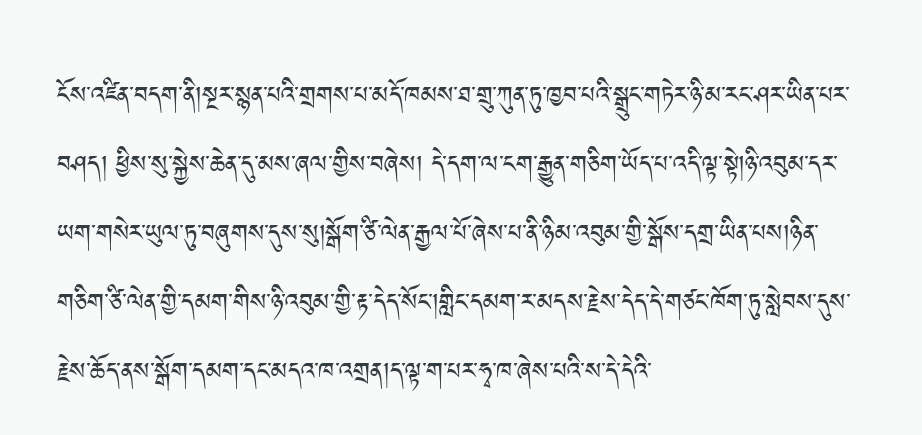ངོས་འཛིན་བདག་ནི།སྔར་སྙན་པའི་གྲགས་པ་མདོ་ཁམས་ཐ་གྲུ་ཀུན་ཏུ་ཁྱབ་པའི་སྒྲུང་གཏེར་ཉི་མ་རང་ཤར་ཡིན་པར་བཤད། ཕྱིས་སུ་སྐྱེས་ཆེན་དུ་མས་ཞལ་གྱིས་བཞེས། དེ་དག་ལ་ངག་རྒྱུན་གཅིག་ཡོད་པ་འདི་ལྟ་སྟེ།ཉི་འབུམ་དར་ཡག་གསེར་ཡུལ་ཏུ་བཞུགས་དུས་སུ།སྒོག་ཙི་ལེན་རྒྱལ་པོ་ཞེས་པ་ནི་ཉིམ་འབུམ་གྱི་སྒོས་དགྲ་ཡིན་པས།ཉིན་གཅིག་ཙི་ལེན་གྱི་དམག་གིས་ཉི་འབུམ་གྱི་རྟ་དེད་སོང་།གླིང་དམག་ར་མདས་རྗེས་དེད་དེ་གཙང་ཁོག་ཏུ་སླེབས་དུས་རྗེས་ཆོད་ནས་སྒོག་དམག་དང་མདའ་ཁ་འགྲན།ད་ལྟ་ག་པར་ཧྭ་ཁ་ཞེས་པའི་ས་དེ་དེའི་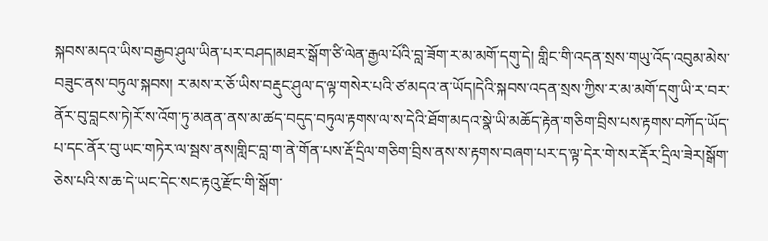སྐབས་མདའ་ཡིས་བརྒྱབ་ཤུལ་ཡིན་པར་བཤད།མཐར་སྒོག་ཙི་ལེན་རྒྱལ་པོའི་བླ་ཟོག་ར་མ་མགོ་དགུ་དེ། གླིང་གི་འདན་སྲས་གཡུ་འོད་འབུམ་མེས་བཟུང་ནས་བཏུལ་སྐབས། ར་མས་ར་ཅོ་ཡིས་བརྡུང་ཤུལ་ད་ལྟ་གསེར་པའི་ཙ་མདའ་ན་ཡོད།དེའི་སྐབས་འདན་སྲས་ཀྱིས་ར་མ་མགོ་དགུ་ཡི་ར་བར་ནོར་བུ་བླངས་ཏེ།རོ་ས་འོག་ཏུ་མནན་ནས་མ་ཚད་བདུད་བཏུལ་རྟགས་ལ་ས་དེའི་ཐོག་མདའ་སྣེ་ཡི་མཆོད་རྟེན་གཅིག་བྲིས་པས་རྟགས་བཀོད་ཡོད་པ་དང་ནོར་བུ་ཡང་གཏེར་ལ་སྦས་ནས།གླིང་བླ་ག་ནེ་གོན་པས་རྡོ་དྲིལ་གཅིག་བྲིས་ནས་ས་རྟགས་བཞག་པར་ད་ལྟ་དེར་གེ་སར་རྡོར་དྲིལ་ཟེར།སྒོག་ཅེས་པའི་ས་ཆ་དེ་ཡང་དེང་སང་རྟའུ་རྫོང་གི་སྒོག་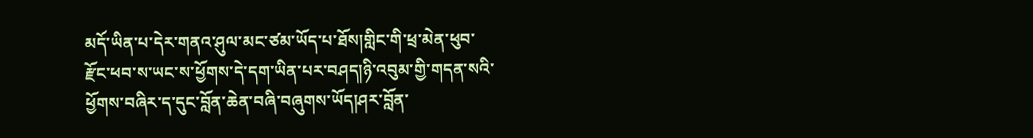མདོ་ཡིན་པ་དེར་གནའ་ཤུལ་མང་ཙམ་ཡོད་པ་ཐོས།གླིང་གི་ཕྲ་མེན་ཕུབ་རྫོང་ཕབ་ས་ཡང་ས་ཕྱོགས་དེ་དག་ཡིན་པར་བཤད།ཉི་འབུམ་གྱི་གདན་སའི་ཕྱོགས་བཞིར་ད་དུང་བློན་ཆེན་བཞི་བཞུགས་ཡོད།ཤར་བློན་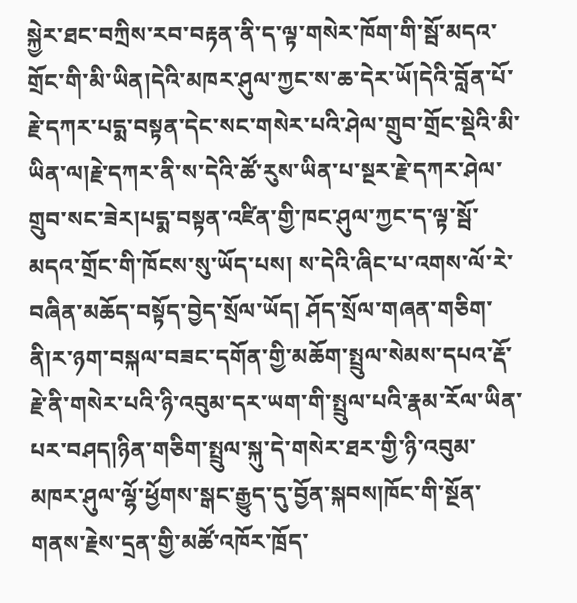སྐྱེར་ཐང་བཀྲིས་རབ་བརྟན་ནི་ད་ལྟ་གསེར་ཁོག་གི་སྦོ་མདའ་གྲོང་གི་མི་ཡིན།དེའི་མཁར་ཤུལ་ཀྱང་ས་ཆ་དེར་ཡོ།དེའི་བློན་པོ་རྗེ་དཀར་པདྨ་བསྟན་དེང་སང་གསེར་པའི་ཤེལ་གྲུབ་གྲོང་སྡེའི་མི་ཡིན་ལ།རྗེ་དཀར་ནི་ས་དེའི་ཚོ་རུས་ཡིན་པ་སྔར་རྗེ་དཀར་ཤེལ་གྲུབ་སང་ཟེར།པདྨ་བསྟན་འཛིན་གྱི་ཁང་ཤུལ་ཀྱང་ད་ལྟ་སྦོ་མདའ་གྲོང་གི་ཁོངས་སུ་ཡོད་པས། ས་དེའི་ཞིང་པ་འགས་ལོ་རེ་བཞིན་མཆོད་བསྟོད་བྱེད་སྲོལ་ཡོད། ཤོད་སྲོལ་གཞན་གཅིག་ནི།ར་ཉག་བསྐལ་བཟང་དགོན་གྱི་མཆོག་སྤྲུལ་སེམས་དཔའ་རྡོ་རྗེ་ནི་གསེར་པའི་ཉི་འབུམ་དར་ཡག་གི་སྤྲུལ་པའི་རྣམ་རོལ་ཡིན་པར་བཤད།ཉིན་གཅིག་སྤྲུལ་སྐུ་དེ་གསེར་ཐར་གྱི་ཉི་འབུམ་མཁར་ཤུལ་ལྷོ་ཕྱོགས་སྒང་རྒྱུད་དུ་བྱོན་སྐབས།ཁོང་གི་སྔོན་གནས་རྗེས་དྲན་གྱི་མཚོ་འཁོར་ཁྲོད་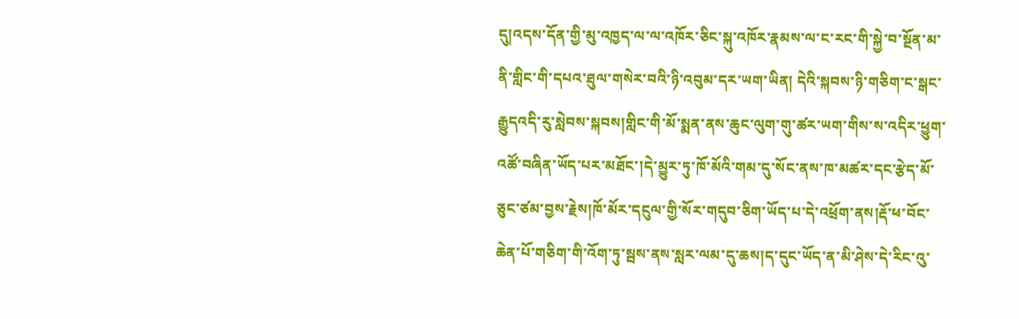དུ།འདས་དོན་གྱི་མུ་འཁྱད་ལ་ལ་འཁོར་ཅིང་སྐུ་འཁོར་རྣམས་ལ་ང་རང་གི་སྐྱེ་བ་སྔོན་མ་ནི་གླིང་གི་དཔའ་ཐུལ་གསེར་བའི་ཉི་འབུམ་དར་ཡག་ཡིན། དེའི་སྐབས་ཉི་གཅིག་ང་སྒང་རྒྱུདའདི་རུ་སླེབས་སྐབས།གླིང་གི་མོ་སྨན་ནས་ཆུང་ལུག་གུ་ཚར་ཡག་གིས་ས་འདིར་ཕྱུག་འཚོ་བཞིན་ཡོད་པར་མཐོང་།དེ་མྱུར་ཏུ་ཁོ་མོའི་གམ་དུ་སོང་ནས་ཁ་མཚར་དང་རྩེད་མོ་ཅུང་ཙམ་བྱས་རྗེས།ཁོ་མོར་དངུལ་གྱི་སོར་གདུབ་ཅིག་ཡོད་པ་དེ་འཕྲོག་ནས།རྡོ་ཕ་བོང་ཆེན་པོ་གཅིག་གི་འོག་ཏུ་སྦས་ནས་སླར་ལམ་དུ་ཆས།ད་དུང་ཡོད་ན་མི་ཤེས་དེ་རིང་འུ་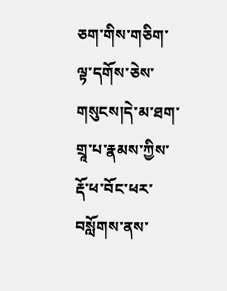ཅག་གིས་གཅིག་ལྟ་དགོས་ཅེས་གསུངས།དེ་མ་ཐག་གྲཱ་པ་རྣམས་ཀྱིས་རྡོ་ཕ་བོང་ཕར་བསློགས་ནས་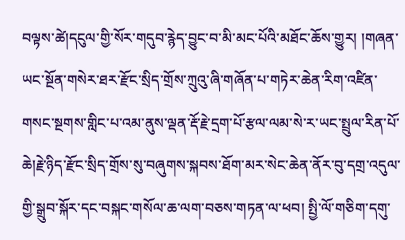བལྟས་ཚེ།དངུལ་གྱི་སོར་གདུབ་རྙེད་བྱུང་བ་མི་མང་པོའི་མཐོང་ཆོས་གྱུར། །གཞན་ཡང་སྔོན་གསེར་ཐར་རྫོང་སྲིད་གྲོས་ཀྲུའུ་ཞི་གཞོན་པ་གཏེར་ཆེན་རིག་འཛིན་གསང་སྔགས་གླིང་པ་འམ་ནུས་ལྡན་རྡོ་རྗེ་དྲག་པོ་རྩལ་ལམ་སེ་ར་ཡང་སྤྲུལ་རིན་པོ་ཆེ།རྗེ་ཉིད་རྫོང་སྲིད་གྲོས་སུ་བཞུགས་སྐབས་ཐོག་མར་སེང་ཆེན་ནོར་བུ་དགྲ་འདུལ་གྱི་སྒྲུབ་སྐོར་དང་བསྐང་གསོལ་ཆ་ལག་བཅས་གཏན་ལ་ཕབ། སྤྱི་ལོ་གཅིག་དགུ་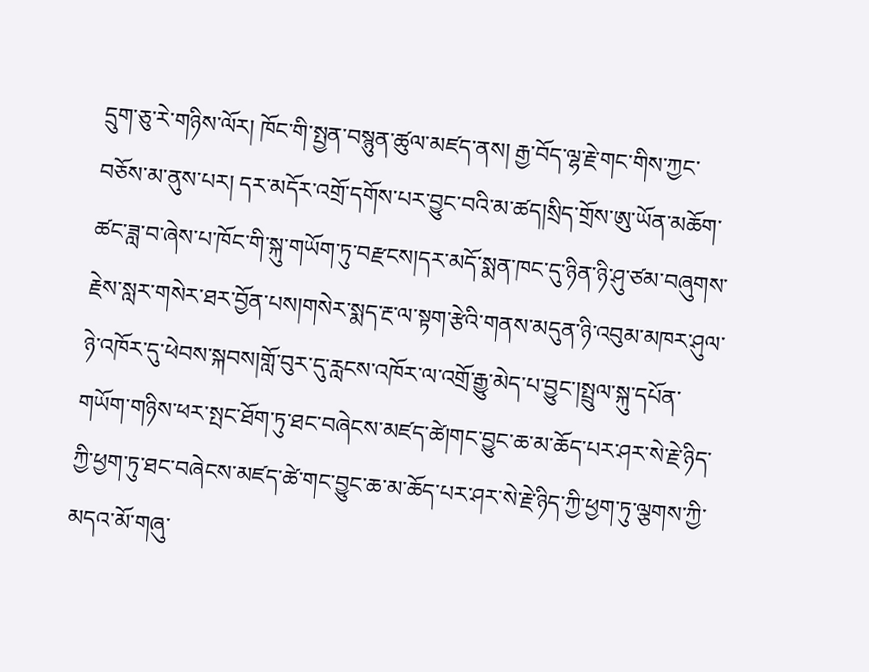དྲུག་ཅུ་རེ་གཉིས་ལོར། ཁོང་གི་སྤྱན་བསྙུན་ཚུལ་མཛད་ནས། རྒྱ་བོད་ལྷ་རྗེ་གང་གིས་ཀྱང་བཅོས་མ་ནུས་པར། དར་མདོར་འགྲོ་དགོས་པར་བྱུང་བའི་མ་ཚད།སྲིད་གྲོས་ཨུ་ཡོན་མཆོག་ཚང་ཟླ་བ་ཞེས་པ་ཁོང་གི་སྐུ་གཡོག་ཏུ་བརྫངས།དར་མདོ་སྨན་ཁང་དུ་ཉིན་ཉི་ཤུ་ཙམ་བཞུགས་རྗེས་སླར་གསེར་ཐར་བྱོན་པས།གསེར་སྨད་རྔ་ལ་སྟག་རྩེའི་གནས་མདུན་ཉི་འབུམ་མཁར་ཤུལ་ཉེ་འཁོར་དུ་ཕེབས་སྐབས།གློ་བུར་དུ་རླངས་འཁོར་ལ་འགྲོ་རྒྱུ་མེད་པ་བྱུང་།སྤྲུལ་སྐུ་དཔོན་གཡོག་གཉིས་ཕར་སྤང་ཐོག་ཏུ་ཐང་བཞེངས་མཛད་ཚེ།གང་བྱུང་ཆ་མ་ཆོད་པར་ཤར་སེ་རྗེ་ཉིད་ཀྱི་ཕྱག་ཏུ་ཐང་བཞེངས་མཛད་ཚེ་གང་བྱུང་ཆ་མ་ཆོད་པར་ཤར་སེ་རྗེ་ཉིད་ཀྱི་ཕྱག་ཏུ་ལྕགས་ཀྱི་མདའ་མོ་གཞུ་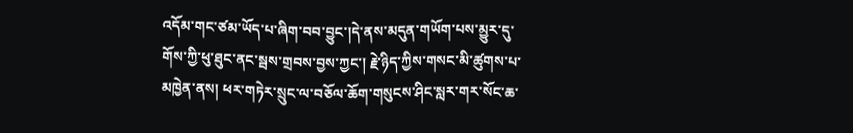འདོམ་གང་ཙམ་ཡོད་པ་ཞིག་བབ་བྱུང་།དེ་ནས་མདུན་གཡོག་པས་མྱུར་དུ་གོས་ཀྱི་ཕུ་ཐུང་ནང་སྦས་གྲབས་བྱས་ཀྱང་། རྗེ་ཉིད་ཀྱིས་གསང་མི་ཚུགས་པ་མཁྱེན་ནས། ཕར་གཏེར་སྲུང་ལ་བཅོལ་ཆོག་གསུངས་ཤིང་སླར་གར་སོང་ཆ་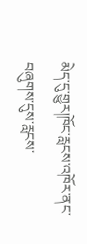མེད་དུ་གྱུར།ཁོང་རླངས་འཁོར་ནང་བཞུགས་དུས་རླངས་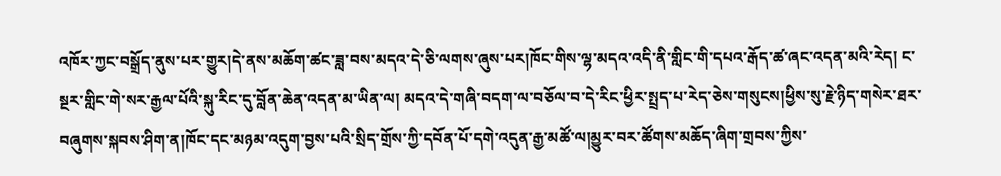འཁོར་ཀྱང་བསྒྲོད་ནུས་པར་གྱུར།དེ་ནས་མཆོག་ཚང་ཟླ་བས་མདའ་དེ་ཅི་ལགས་ཞུས་པར།ཁོང་གིས་ལྷ་མདའ་འདི་ནི་གླིང་གི་དཔའ་རྒོད་ཚ་ཞང་འདན་མའི་རེད། ང་སྔར་གླིང་གེ་སར་རྒྱལ་པོའི་སྐུ་རིང་དུ་བློན་ཆེན་འདན་མ་ཡིན་ལ། མདའ་དེ་གཞི་བདག་ལ་བཅོལ་བ་དེ་རིང་ཕྱིར་སྤྲད་པ་རེད་ཅེས་གསུངས།ཕྱིས་སུ་རྗེ་ཉིད་གསེར་ཐར་བཞུགས་སྐབས་ཤིག་ན།ཁོང་དང་མཉམ་འདུག་བྱས་པའི་སྲིད་གྲོས་ཀྱི་དབོན་པོ་དགེ་འདུན་རྒྱ་མཚོ་ལ།མྱུར་བར་ཚོགས་མཆོད་ཞིག་གྲབས་ཀྱིས་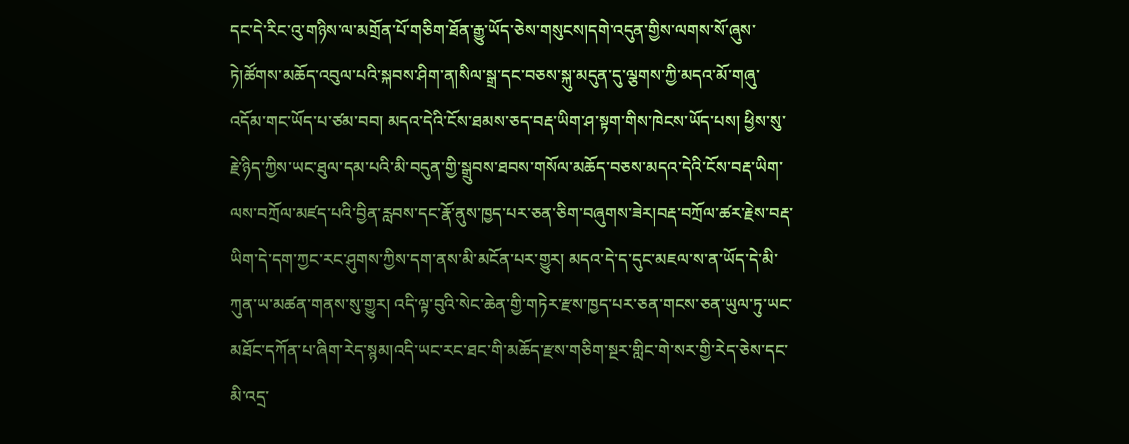དང་དེ་རིང་འུ་གཉིས་ལ་མགྲོན་པོ་གཅིག་ཐོན་རྒྱུ་ཡོད་ཅེས་གསུངས།དགེ་འདུན་གྱིས་ལགས་སོ་ཞུས་ཏེ།ཚོགས་མཆོད་འབུལ་པའི་སྐབས་ཤིག་ན།སིལ་སྒྲ་དང་བཅས་སྐུ་མདུན་དུ་ལྕགས་ཀྱི་མདའ་མོ་གཞུ་འདོམ་གང་ཡོད་པ་ཙམ་བབ། མདའ་དེའི་ངོས་ཐམས་ཅད་བརྡ་ཡིག་ཤ་སྟག་གིས་ཁེངས་ཡོད་པས། ཕྱིས་སུ་རྗེ་ཉིད་ཀྱིས་ཡང་ཐུལ་དམ་པའི་མི་བདུན་གྱི་སྒྲུབས་ཐབས་གསོལ་མཆོད་བཅས་མདའ་དེའི་ངོས་བརྡ་ཡིག་ལས་བཀྲོལ་མཛད་པའི་བྱིན་རླབས་དང་རྣོ་ནུས་ཁྱད་པར་ཅན་ཅིག་བཞུགས་ཟེར།བརྡ་བཀྲོལ་ཚར་རྗེས་བརྡ་ཡིག་དེ་དག་ཀྱང་རང་ཤུགས་ཀྱིས་དག་ནས་མི་མངོན་པར་གྱུར། མདའ་དེ་ད་དུང་མཇལ་ས་ན་ཡོད་དེ་མི་ཀུན་ཡ་མཚན་གནས་སུ་གྱུར། འདི་ལྟ་བུའི་སེང་ཆེན་གྱི་གཏེར་རྫས་ཁྱད་པར་ཅན་གངས་ཅན་ཡུལ་ཏུ་ཡང་མཐོང་དཀོན་པ་ཞིག་རེད་སྙམ།འདི་ཡང་རང་ཐང་གི་མཆོད་རྫས་གཅིག་སྔར་གླིང་གེ་སར་གྱི་རེད་ཅེས་དང་མི་འདྲ་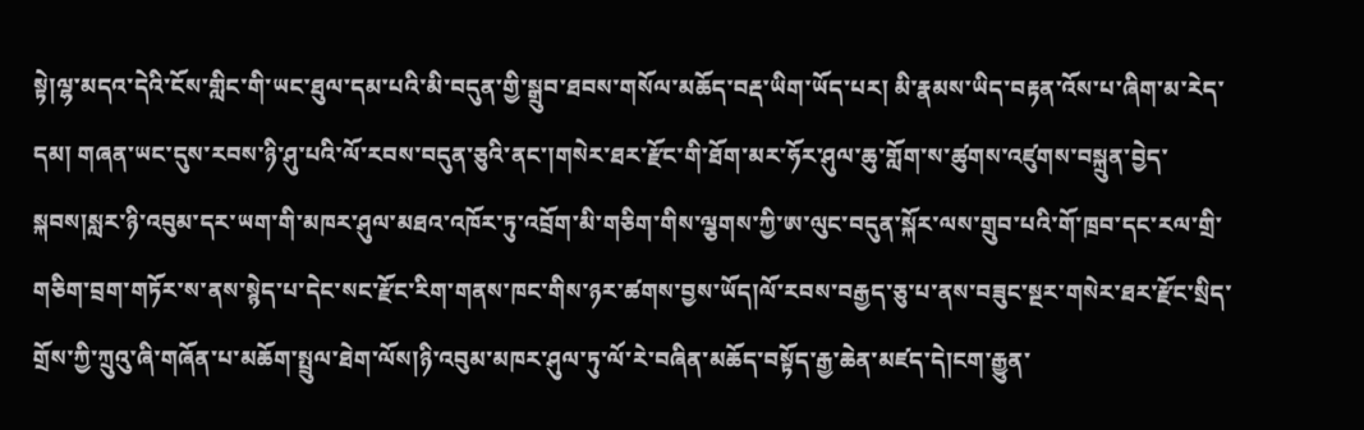སྟེ།ལྷ་མདའ་དེའི་ངོས་གླིང་གི་ཡང་ཐུལ་དམ་པའི་མི་བདུན་གྱི་སྒྲུབ་ཐབས་གསོལ་མཆོད་བརྡ་ཡིག་ཡོད་པར། མི་རྣམས་ཡིད་བརྟན་འོས་པ་ཞིག་མ་རེད་དམ། གཞན་ཡང་དུས་རབས་ཉི་ཤུ་པའི་ལོ་རབས་བདུན་ཅུའི་ནང་།གསེར་ཐར་རྫོང་གི་ཐོག་མར་ཧོར་ཤུལ་ཆུ་གློག་ས་ཚུགས་འཛུགས་བསྐྲུན་བྱེད་སྐབས།སླར་ཉི་འབུམ་དར་ཡག་གི་མཁར་ཤུལ་མཐའ་འཁོར་ཏུ་འབྲོག་མི་གཅིག་གིས་ལྕགས་ཀྱི་ཨ་ལུང་བདུན་སྐོར་ལས་གྲུབ་པའི་གོ་ཁྲབ་དང་རལ་གྲི་གཅིག་བྲག་གཏོར་ས་ནས་སྙེད་པ་དེང་སང་རྫོང་རིག་གནས་ཁང་གིས་ཉར་ཚགས་བྱས་ཡོད།ལོ་རབས་བརྒྱད་ཅུ་པ་ནས་བཟུང་སྔར་གསེར་ཐར་རྫོང་སྲིད་གྲོས་ཀྱི་ཀྲུའུ་ཞི་གཞོན་པ་མཆོག་སྤྲུལ་ཐེག་ལོས།ཉི་འབུམ་མཁར་ཤུལ་ཏུ་ལོ་རེ་བཞིན་མཆོད་བསྟོད་རྒྱ་ཆེན་མཛད་དེ།ངག་རྒྱུན་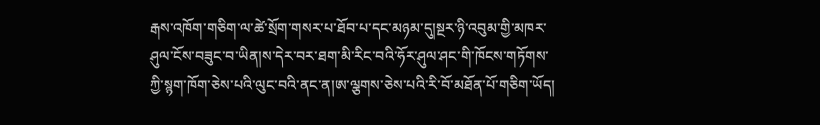རྒས་འཁོག་གཅིག་ལ་ཚེ་སྲོག་གསར་པ་ཐོབ་པ་དང་མཉམ་དུ།སྔར་ཉི་འབུམ་གྱི་མཁར་ཤུལ་ངོས་བཟུང་བ་ཡིན།ས་དེར་བར་ཐག་མི་རིང་བའི་ཧོར་ཤུལ་ཤང་གི་ཁོངས་གཏོགས་ཀྱི་སྙག་ཁོག་ཅེས་པའི་ལུང་བའི་ནང་ན།ཨ་ལྕགས་ཅེས་པའི་རི་བོ་མཐོན་པོ་གཅིག་ཡོད།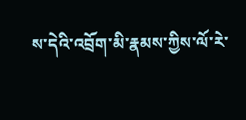ས་དེའི་འབྲོག་མི་རྣམས་ཀྱིས་ལོ་རེ་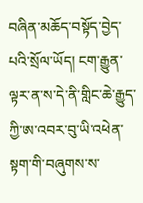བཞིན་མཆོད་བསྟོད་བྱེད་པའི་སྲོལ་ཡོད། ངག་རྒྱུན་ལྟར་ན་ས་དེ་ནི་གླིང་ཆེ་རྒྱུད་ཀྱི་ཨ་འབར་བུ་ཡི་འཕེན་སྟག་གི་བཞུགས་ས་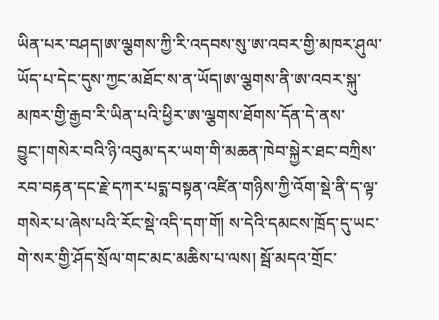ཡིན་པར་བཤད།ཨ་ལྕགས་ཀྱི་རི་འདབས་སུ་ཨ་འབར་གྱི་མཁར་ཤུལ་ཡོད་པ་དེང་དུས་ཀྱང་མཐོང་ས་ན་ཡོད།ཨ་ལྕགས་ནི་ཨ་འབར་སྐུ་མཁར་གྱི་རྒྱབ་རི་ཡིན་པའི་ཕྱིར་ཨ་ལྕགས་ཐོགས་དོན་དེ་ནས་བྱུང་།གསེར་བའི་ཉི་འབུམ་དར་ཡག་གི་མཆན་ཁེབ་སྐྱེར་ཐང་བཀྲིས་རབ་བརྟན་དང་རྗེ་དཀར་པདྨ་བསྟན་འཛིན་གཉིས་ཀྱི་འོག་སྡེ་ནི་ད་ལྟ་གསེར་པ་ཞེས་པའི་རོང་སྡེ་འདི་དག་གོ། ས་དེའི་དམངས་ཁྲོད་དུ་ཡང་གེ་སར་གྱི་ཤོད་སྲོལ་གང་མང་མཆིས་པ་ལས། སྦོ་མདའ་གྲོང་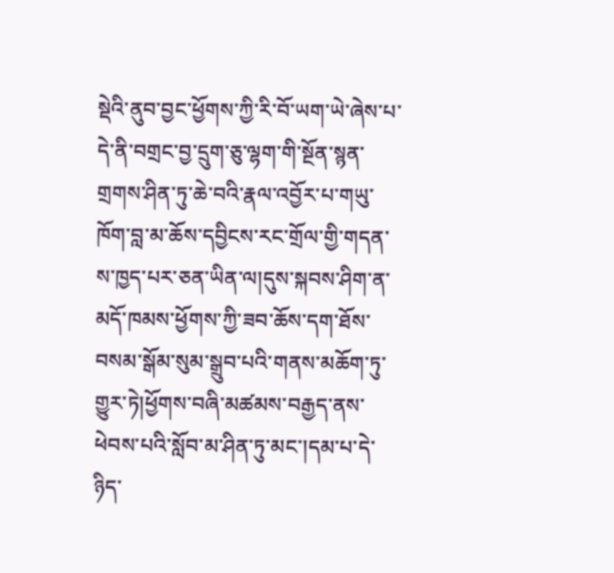སྡེའི་ནུབ་བྱང་ཕྱོགས་ཀྱི་རི་བོ་ཡག་ཡེ་ཞེས་པ་དེ་ནི་བགྲང་བྱ་དྲུག་ཅུ་ལྷག་གི་སྔོན་སྙན་གྲགས་ཤིན་ཏུ་ཆེ་བའི་རྣལ་འབྱོར་པ་གཡུ་ཁོག་བླ་མ་ཆོས་དབྱིངས་རང་གྲོལ་གྱི་གདན་ས་ཁྱད་པར་ཅན་ཡིན་ལ།དུས་སྐབས་ཤིག་ན་མདོ་ཁམས་ཕྱོགས་ཀྱི་ཟབ་ཆོས་དག་ཐོས་བསམ་སྒོམ་སུམ་སྒྲུབ་པའི་གནས་མཆོག་ཏུ་གྱུར་ཏེ།ཕྱོགས་བཞི་མཚམས་བརྒྱད་ནས་ཕེབས་པའི་སློབ་མ་ཤིན་ཏུ་མང་།དམ་པ་དེ་ཉིད་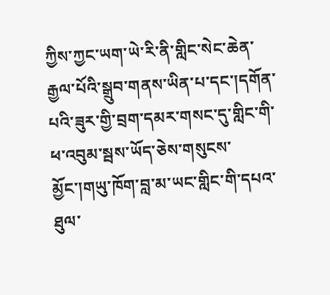ཀྱིས་ཀྱང་ཡག་ཡེ་རི་ནི་གླིང་སེང་ཆེན་རྒྱལ་པོའི་སྒྲུབ་གནས་ཡིན་པ་དང་།དགོན་པའི་ཟུར་གྱི་བྲག་དམར་གསང་དུ་གླིང་གི་ཕ་འབུམ་སྦས་ཡོད་ཅེས་གསུངས་མྱོང་།གཡུ་ཁོག་བླ་མ་ཡང་གླིང་གི་དཔའ་ཐུལ་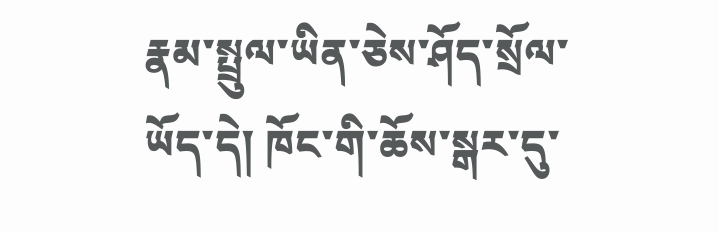རྣམ་སྤྲུལ་ཡིན་ཅེས་ཤོད་སྲོལ་ཡོད་དེ། ཁོང་གི་ཆོས་སྒར་དུ་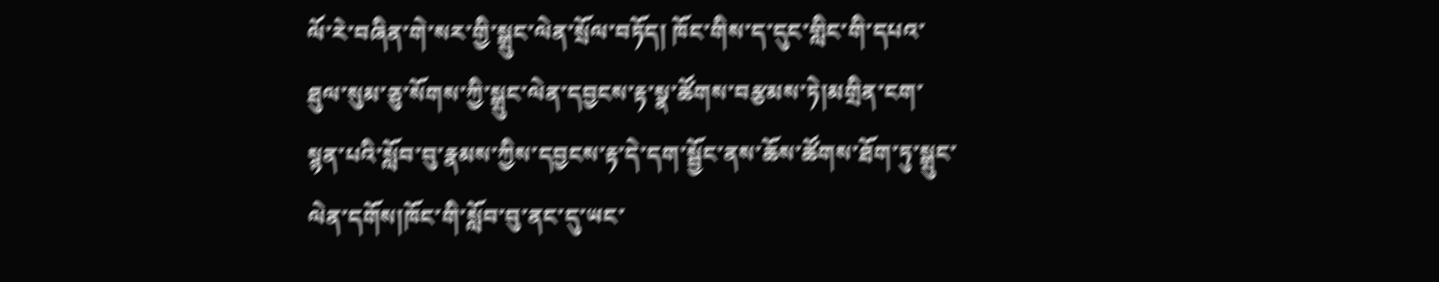ལོ་རེ་བཞིན་གེ་སར་གྱི་སྒྲུང་ལེན་སྲོལ་བཏོད། ཁོང་གིས་ད་དུང་གླིང་གི་དཔའ་ཐུལ་སུམ་ཅུ་སོགས་ཀྱི་སྒྲུང་ལེན་དབྱངས་རྟ་སྣ་ཚོགས་བརྩམས་ཏེ།མགྲིན་ངག་སྙན་པའི་སློབ་བུ་རྣམས་ཀྱིས་དབྱངས་རྟ་དེ་དག་སྦྱོང་ནས་ཆོས་ཚོགས་ཐོག་ཏུ་སྒྲུང་ལེན་དགོས།ཁོང་གི་སློབ་བུ་ནང་དུ་ཡང་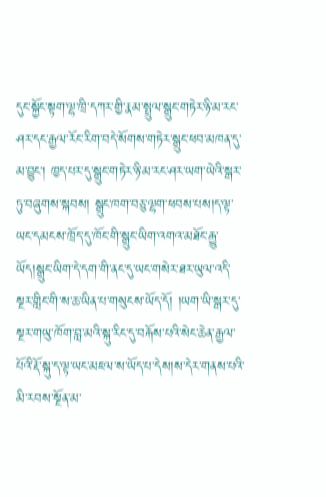དུང་སྐྱོང་སྟག་ལྷ་ཁྲི་དཀར་གྱི་རྣམ་སྤྲུལ་སྒྲུང་གཏེར་ཉི་མ་རང་ཤར་དང་རྒྱལ་རོང་རིག་བདེ་སོགས་གཏེར་སྒྲུང་ཕབ་མཁན་དུ་མ་བྱུང་། ཁྱད་པར་དུ་སྒྲུང་གཏེར་ཉི་མ་རང་ཤར་ཡག་ཡེའི་སྒར་ཏུ་བཞུགས་སྐབས། སྒྲུང་ཁག་བཅུ་ལྷག་ཕབས་པས།ད་ལྟ་ཡང་དམངས་ཁྲོད་དུ་ཁོང་གི་སྒྲུང་ཡིག་འགའ་མཐོང་རྒྱུ་ཡོད།སྒྲུང་ཡིག་དེ་དག་གི་ནང་དུ་ཡང་གསེར་ཐར་ཡུལ་འདི་སྔར་གླིང་གི་ས་ཆ་ཡིན་པ་གསུངས་ཡོད་དོ། །ཡག་ཡི་སྒར་དུ་སྔར་གཡུ་ཁོག་བླ་མའི་སྐུ་རིང་དུ་བརྐོས་པའི་སེང་ཆེན་རྒྱལ་པོའི་རྡོ་སྐུ་ད་ལྟ་ཡང་མཇལ་ས་ཡོད་པ་དེས།ས་དེར་གནས་པའི་མི་རབས་སྔོན་མ་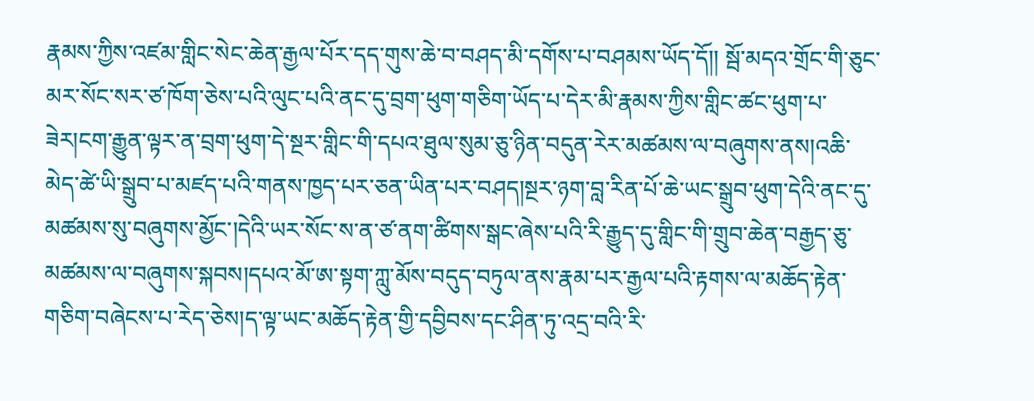རྣམས་ཀྱིས་འཛམ་གླིང་སེང་ཆེན་རྒྱལ་པོར་དད་གུས་ཆེ་བ་བཤད་མི་དགོས་པ་བཤམས་ཡོད་དོ།། སྦོ་མདའ་གྲོང་གི་ཅུང་མར་སོང་སར་ཙ་ཁོག་ཅེས་པའི་ལུང་པའི་ནང་དུ་བྲག་ཕུག་གཅིག་ཡོད་པ་དེར་མི་རྣམས་ཀྱིས་གླིང་ཚང་ཕུག་པ་ཟེར།ངག་རྒྱུན་ལྟར་ན་བྲག་ཕུག་དེ་སྔར་གླིང་གི་དཔའ་ཐུལ་སུམ་ཅུ་ཉིན་བདུན་རེར་མཚམས་ལ་བཞུགས་ནས།འཆི་མེད་ཚེ་ཡི་སྒྲུབ་པ་མཛད་པའི་གནས་ཁྱད་པར་ཅན་ཡིན་པར་བཤད།སྔར་ཉག་བླ་རིན་པོ་ཆེ་ཡང་སྒྲུབ་ཕུག་དེའི་ནང་དུ་མཚམས་སུ་བཞུགས་མྱོང་།དེའི་ཡར་སོང་ས་ན་ཙ་ནག་ཚིགས་སྒང་ཞེས་པའི་རི་རྒྱུད་དུ་གླིང་གི་གྲུབ་ཆེན་བརྒྱད་ཅུ་མཚམས་ལ་བཞུགས་སྐབས།དཔའ་མོ་ཨ་སྟག་ཀླུ་མོས་བདུད་བཏུལ་ནས་རྣམ་པར་རྒྱལ་པའི་རྟགས་ལ་མཆོད་རྟེན་གཅིག་བཞེངས་པ་རེད་ཅེས།ད་ལྟ་ཡང་མཆོད་རྟེན་གྱི་དབྱིབས་དང་ཤིན་ཏུ་འདྲ་བའི་རི་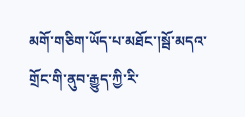མགོ་གཅིག་ཡོད་པ་མཐོང་།སྦོ་མདའ་གྲོང་གི་ནུབ་རྒྱུད་ཀྱི་རི་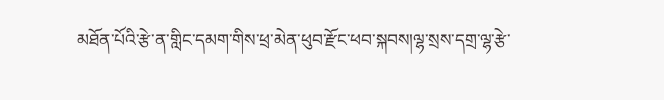མཐོན་པོའི་རྩེ་ན་གླིང་དམག་གིས་ཕྲ་མེན་ཕུབ་རྫོང་ཕབ་སྐབས།ལྷ་སྲས་དགྲ་ལྷ་རྩེ་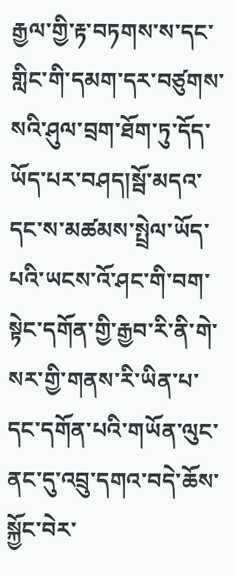རྒྱལ་གྱི་རྟ་བཏགས་ས་དང་གླིང་གི་དམག་དར་བཙུགས་སའི་ཤུལ་བྲག་ཐོག་ཏུ་དོད་ཡོད་པར་བཤད།སྦོ་མདའ་དང་ས་མཚམས་སྤྲེལ་ཡོད་པའི་ཡངས་འོ་ཤང་གི་བག་སྟེང་དགོན་གྱི་རྒྱབ་རི་ནི་གེ་སར་གྱི་གནས་རི་ཡིན་པ་དང་དགོན་པའི་གཡོན་ལུང་ནང་དུ་འབྲུ་དགའ་བདེ་ཆོས་སྐྱོང་བེར་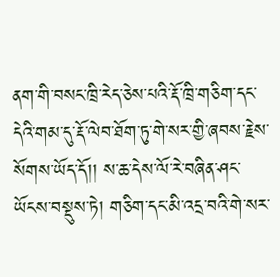ནག་གི་བསང་ཁྲི་རེད་ཅེས་པའི་རྡོ་ཁྲི་གཅིག་དང་དེའི་གམ་དུ་རྡོ་ལེབ་ཐོག་ཏུ་གེ་སར་གྱི་ཞབས་རྗེས་སོགས་ཡོད་དོ།། ས་ཆ་དེས་ལོ་རེ་བཞིན་ཤང་ཡོངས་བསྡུས་ཏེ། གཅིག་དང་མི་འདྲ་བའི་གེ་སར་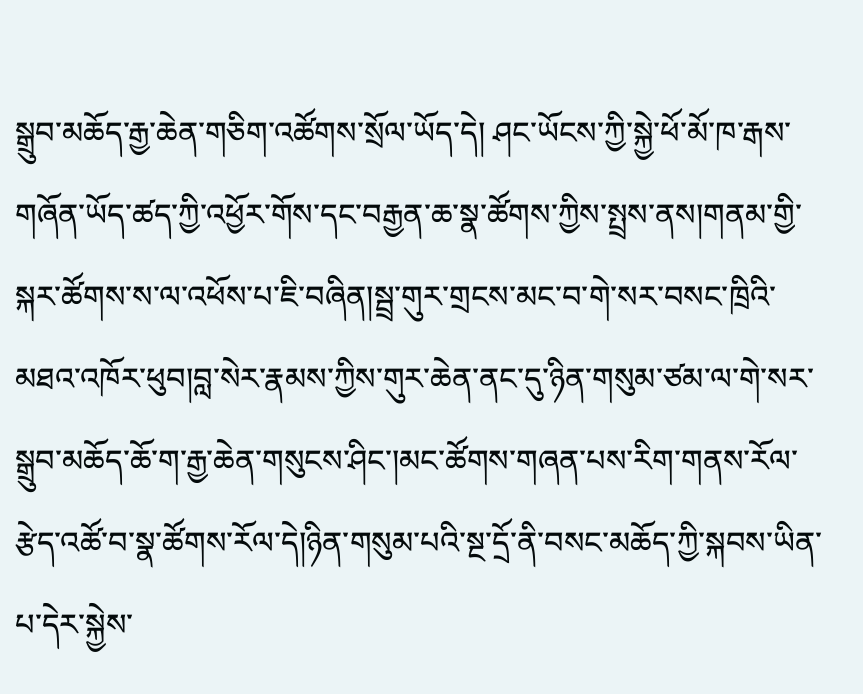སྒྲུབ་མཆོད་རྒྱ་ཆེན་གཅིག་འཚོགས་སྲོལ་ཡོད་དེ། ཤང་ཡོངས་ཀྱི་སྐྱེ་ཕོ་མོ་ཁ་རྒས་གཞོན་ཡོད་ཚད་ཀྱི་འཕྱོར་གོས་དང་བརྒྱན་ཆ་སྣ་ཚོགས་ཀྱིས་སྤྲས་ནས།གནམ་གྱི་སྐར་ཚོགས་ས་ལ་འཕོས་པ་ཇི་བཞིན།སྦྲ་གུར་གྲངས་མང་བ་གེ་སར་བསང་ཁྲིའི་མཐའ་འཁོར་ཕུབ།བླ་སེར་རྣམས་ཀྱིས་གུར་ཆེན་ནང་དུ་ཉིན་གསུམ་ཙམ་ལ་གེ་སར་སྒྲུབ་མཆོད་ཆོ་ག་རྒྱ་ཆེན་གསུངས་ཤིང་།མང་ཚོགས་གཞན་པས་རིག་གནས་རོལ་རྩེད་འཚོ་བ་སྣ་ཚོགས་རོལ་དེ།ཉིན་གསུམ་པའི་སྔ་དྲོ་ནི་བསང་མཆོད་ཀྱི་སྐབས་ཡིན་པ་དེར་སྐྱེས་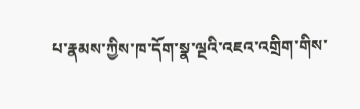པ་རྣམས་ཀྱིས་ཁ་དོག་སྣ་ལྔའི་འཇའ་འགྲིག་གིས་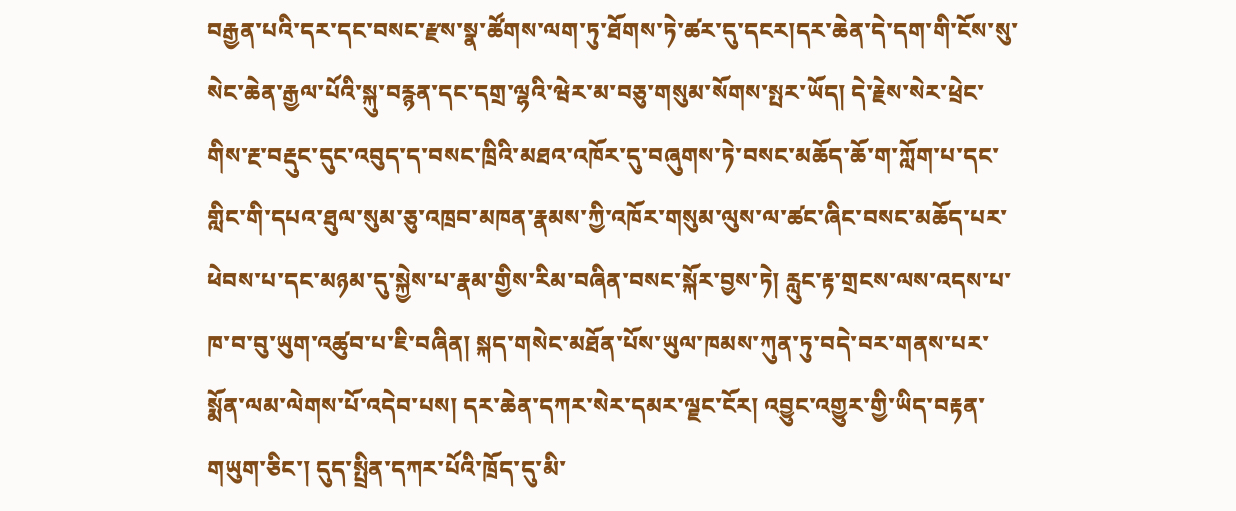བརྒྱན་པའི་དར་དང་བསང་རྫས་སྣ་ཚོགས་ལག་ཏུ་ཐོགས་ཏེ་ཚར་དུ་དངར།དར་ཆེན་དེ་དག་གི་ངོས་སུ་སེང་ཆེན་རྒྱལ་པོའི་སྐུ་བརྙན་དང་དགྲ་ལྷའི་ཝེར་མ་བཅུ་གསུམ་སོགས་སྤར་ཡོད། དེ་རྗེས་སེར་ཕྲེང་གིས་རྔ་བརྡུང་དུང་འབུད་ད་བསང་ཁྲིའི་མཐའ་འཁོར་དུ་བཞུགས་ཏེ་བསང་མཆོད་ཆོ་ག་ཀློག་པ་དང་གླིང་གི་དཔའ་ཐུལ་སུམ་ཅུ་འཁྲབ་མཁན་རྣམས་ཀྱི་འཁོར་གསུམ་ལུས་ལ་ཚང་ཞིང་བསང་མཆོད་པར་ཕེབས་པ་དང་མཉམ་དུ་སྐྱེས་པ་རྣམ་གྱིས་རིམ་བཞིན་བསང་སྐོར་བྱས་ཏེ། རླུང་རྟ་གྲངས་ལས་འདས་པ་ཁ་བ་བུ་ཡུག་འཚུབ་པ་ཇི་བཞིན། སྐད་གསེང་མཐོན་པོས་ཡུལ་ཁམས་ཀུན་ཏུ་བདེ་བར་གནས་པར་སྨོན་ལམ་ལེགས་པོ་འདེབ་པས། དར་ཆེན་དཀར་སེར་དམར་ལྗང་ངོར། འབྱུང་འགྱུར་གྱི་ཡིད་བརྟན་གཡུག་ཅིང་། དུད་སྤྲིན་དཀར་པོའི་ཁྲོད་དུ་མི་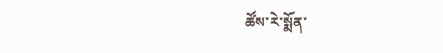ཚོས་རེ་སྨོན་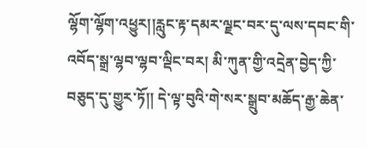ལྷོག་ལྷོག་འཕྱུར།།རླུང་རྟ་དམར་ལྗང་བར་དུ་ལས་དབང་གི་འབོད་སྒྲ་ལྷབ་ལྷབ་ལྡིང་བར། མི་ཀུན་གྱི་འདྲེན་བྱེད་ཀྱི་བཅུད་དུ་གྱུར་ཏོ།། དེ་ལྟ་བུའི་གེ་སར་སྒྲུབ་མཆོད་རྒྱ་ཆེན་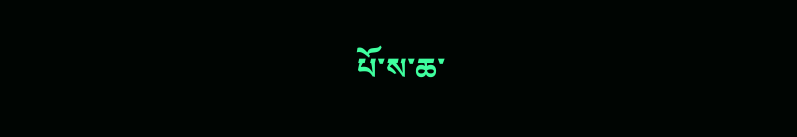པོ་ས་ཆ་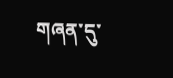གཞན་དུ་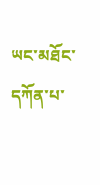ཡང་མཐོང་དཀོན་པ་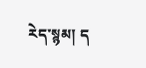རེད་སྙམ། ད